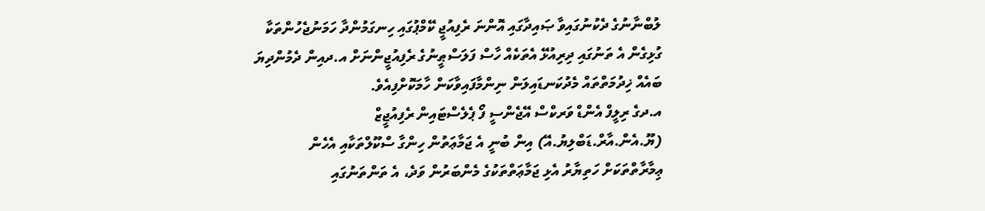ލުބްނާނުގެ ދެކުނުގައިވާ ޞައިދާގައި އޮންނަ ރެފިއުޖީ ކޭމްޕުގައި ހިނގަމުންދާ ހަމަނުޖެހުންތަކާ ގުޅިގެން އެ ތަނުގައި ދިރިއުޅޭ އެތަކެއް ހާސް ފަލަސްޠީނުގެ ރެފިއުޖީންނަށް އ.ދއިން ދެމުންދިޔަ ބައެއް ޚިދުމަތްތައް މެދުކަނޑައިލަން ނިންމާފައިވާކަން ހާމަކޮށްފިއެވެ.
އ.ދގެ ރިލީފް އެންޑް ވަރކްސް އޭޖެންސީ ފޯ ޕެލެސްޓައިން ރެފިއުޖީޒް (ޔޫ.އެން.އާރް.ޑަބްލިޔު.އޭ) އިން ބުނީ އެ ޖަމާޢަތުން ހިންގާ ސްކޫލްތަކާއި އެހެން ޢިމާރާތްތަކަށް ހަތިޔާރު އެޅި ޖަމާޢަތްތަކުގެ މެންބަރުން ވަދެ، އެ ތަންތަނުގައި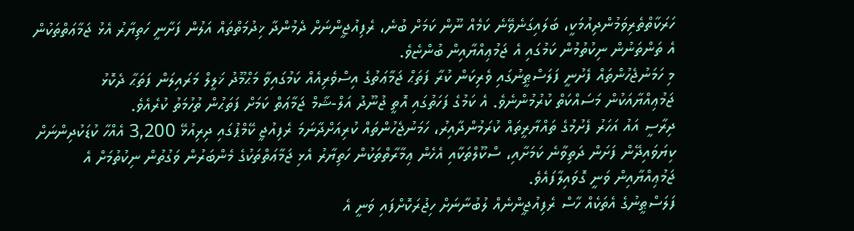ހަރަކާތްތެރިވަމުންދިއުމަކީ، ބަލައިގަނެވޭނެ ކަމެއް ނޫން ކަމަށް ބުނެ، ރެފިއުޖީންނަށް ދެމުންދާ ޚިދުމަތްތައް އަލުން ފަށާނީ ހަތިޔާރު އެޅު ޖަމާޢަތްތަކުން އެ ތަންތަނުން ނިކުތުމުން ކަމުގައި އެ ޖަމުޢިއްޔާއިން ބުންޏެވެ.
މި ހަމަނުޖެހުންތައް ފެށުނީ ފަލަސްޠީނުގައި ވެރިކަން ކުރާ ފަތަޙް ޖަމާޢަތުގެ އިސްވެރިއެއް ކަމުގައިވާ މަޙްމޫދު ޚަލީލް މަރައިލަން ފަތަޙާ ދެކޮޅު ޖަމުޢިއްޔާއަކުން މަސައްކަތް ކުރުމުންނެވެ. އެ ކަމުގެ ފަހަތުގައި އޮތީ ޖުނޫދު އަލް-ޝާމް ޖަމާޢަތް ކަމަށް ފަތަޙުން ތުހުމަތު ކުރެއެވެ.
ދިރާސީ އައު އަހަރު ފެށުމުގެ ތައްޔާރީތައް ކުރަމުންދާއިރު، ހަމަނުޖެހުންތައް ކުރިއަށްދާނަމަ ރެފިއުޖީ ކޭމްޕުގައި ދިރިއުޅޭ 3,200 އެއްހާ ކުޑަކުދިންނަށް ކިޔަވައިދޭން ފަށަން ދަތިވާނެ ކަމަށާއި، ސްކޫލްތަކާއި އެހެން ޢިމާރާތްތަކުން ހަތިޔާރު އެޅި ޖަމާޢަތްތަކުގެ މެންބަރުން ވަގުތުން ނިކުތުމަށް އެ ޖަމުޢިއްޔާއިން ވަނީ ގޮވައިލާފައެވެ.
ފަލަސްޠީނުގެ އެތަކެއް ހާސް ރެފިއުޖީންނެއް ލުބުނާނަށް ހިޖުރަކޮށްފައި ވަނީ އެ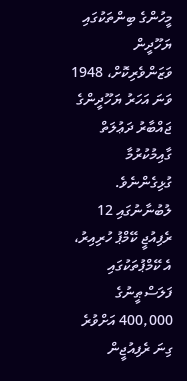މީހުންގެ ބިންތަކުގައި ޔަހޫދީން ވަޒަންވެރިކޮށް، 1948 ވަނަ އަހަރު ޔަހޫދީންގެ ޖައްބާރު ދަޢުލަތް ގާއިމުކުރުމާ ގުޅިގެންނެވެ. ލުބުނާނުގައި 12 ރެފިއުޖީ ކޭމްޕު ހުރިއިރު، އެ ކޭމްޕުތަކުގައި ފަލަސްޠީނުގެ 400,000 އަށްވުރެ ގިނަ ރެފިއުޖީން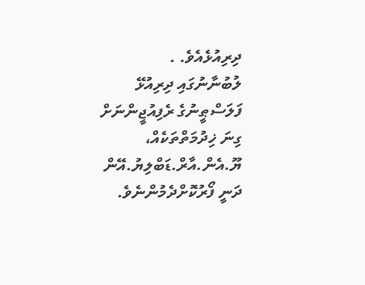ދިރިއުޅެއެވެ. .
ލުބުނާނުގައި ދިރިއުޅޭ ފަލަސްޠީނުގެ ރެފިއުޖީންނަށް ގިނަ ޚިދުމަތްތަކެއް، ޔޫ.އެން.އާރް.ޑަބްލިޔު.އޭން ދަނީ ފޯރުކޮށްދެމުންނެވެ.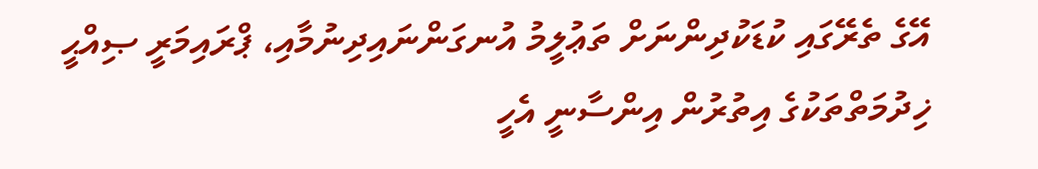އޭގެ ތެރޭގައި ކުޑަކުދިންނަށް ތަޢުލީމު އުނގަންނައިދިނުމާއި، ޕްރައިމަރީ ޞިއްޙީ ޚިދުމަތްތަކުގެ އިތުރުން އިންސާނީ އެހީ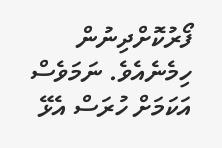ފޯރުކޮށްދިނުން ހިމެނެއެވެ. ނަމަވެސް އަކަމަށް ހުރަސް އެޅޭ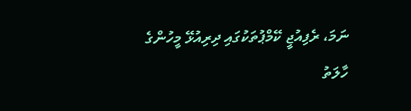ނަމަ، ރެފިއުޖީ ކޭމްޕުތަކުގައި ދިރިއުޅޭ މީހުންގެ ހާލަތު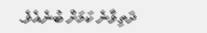ދަތިވާނެ ކަމަށް ބުނެއެވެ.